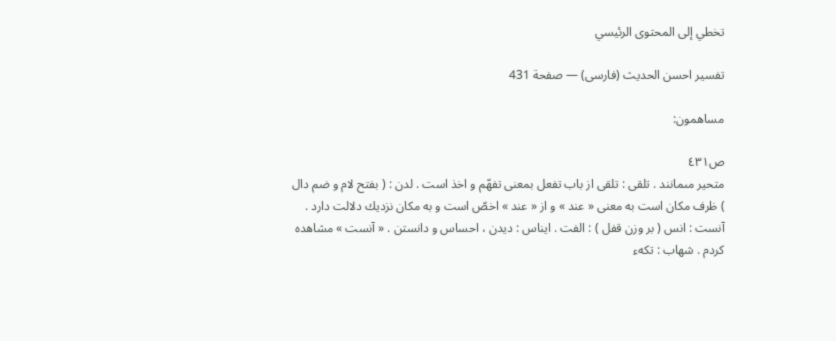تخطي إلى المحتوى الرئيسي

تفسير احسن الحديث (فارسى) — صفحة 431

مساهمون:

ص٤٣١
متحير مىمانند . تلقى : تلقى از باب تفعل بمعنى تفهّم و اخذ است . لدن : ( بفتح لام و ضم دال ) ظرف مكان است به معنى « عند » و از « عند » اخصّ است و به مكان نزديك دلالت دارد . آنست : انس ( بر وزن قفل ) : الفت . ايناس : ديدن ، احساس و دانستن . « آنست » مشاهده كردم . شهاب : تكهء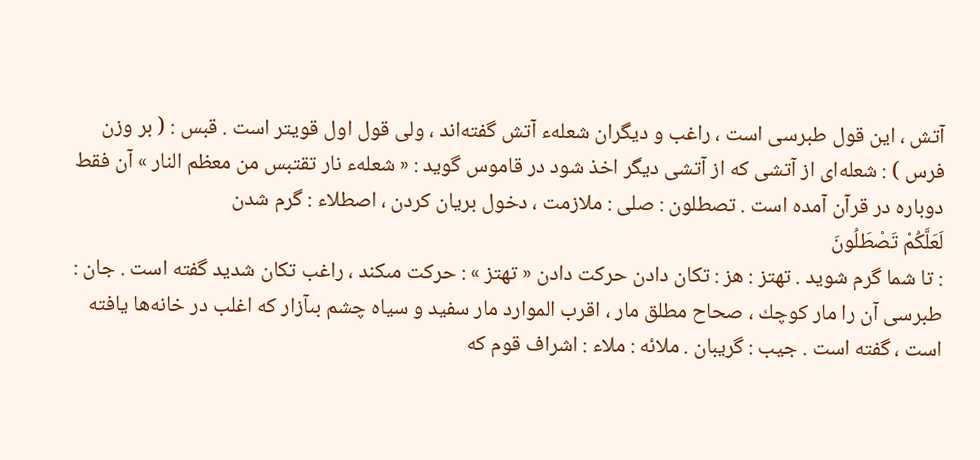آتش ، اين قول طبرسى است ، راغب و ديگران شعلهء آتش گفته‌اند ، ولى قول اول قويتر است . قبس : ( بر وزن فرس ) : شعله‌اى از آتشى كه از آتشى ديگر اخذ شود در قاموس گويد : « شعلهء نار تقتبس من معظم النار » آن فقط دوباره در قرآن آمده است . تصطلون : صلى : ملازمت ، دخول بريان كردن ، اصطلاء : گرم شدن
لَعَلَّكُمْ تَصْطَلُونَ
: تا شما گرم شويد . تهتز : هز : تكان دادن حركت دادن « تهتز » : حركت مىكند ، راغب تكان شديد گفته است . جان : طبرسى آن را مار كوچك ، صحاح مطلق مار ، اقرب الموارد مار سفيد و سياه چشم بىآزار كه اغلب در خانه‌ها يافته است ، گفته است . جيب : گريبان . ملائه : ملاء : اشراف قوم كه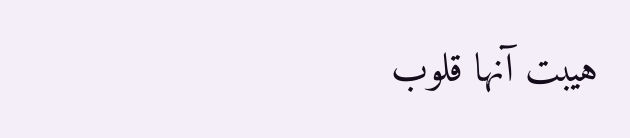هيبت آنها قلوب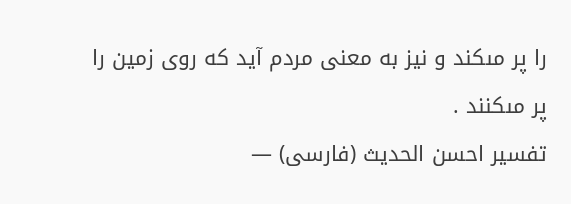را پر مىكند و نيز به معنى مردم آيد كه روى زمين را پر مىكنند .
تفسير احسن الحديث (فارسى) —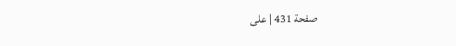صفحة 431 | على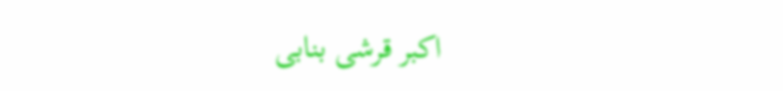اكبر قرشى بنابى